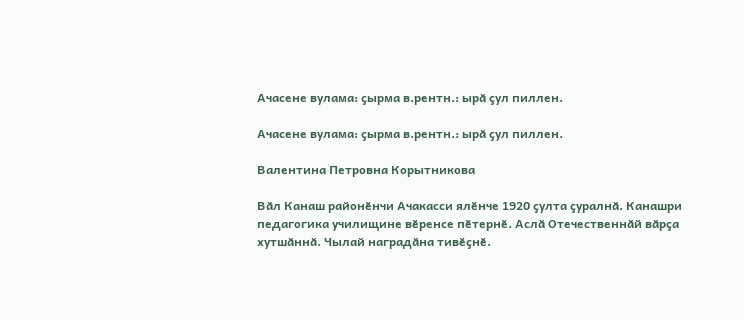Ачасене вулама: ҫырма в.рентн.: ырӑ ҫул пиллен.

Ачасене вулама: ҫырма в.рентн.: ырӑ ҫул пиллен.

Валентина Петровна Корытникова

Вӑл Канаш районӗнчи Ачакасси ялӗнче 1920 ҫулта ҫуралнӑ. Канашри педагогика училищине вӗренсе пӗтернӗ. Аслӑ Отечественнӑй вӑрҫа хутшӑннӑ. Чылай наградӑна тивӗҫнӗ.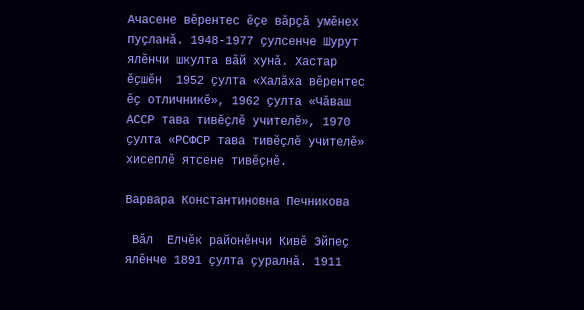Ачасене вӗрентес ӗҫе вӑрҫӑ умӗнех пуҫланӑ. 1948-1977 ҫулсенче Шурут ялӗнчи шкулта вӑй хунӑ. Хастар ӗҫшӗн  1952 ҫулта «Халӑха вӗрентес ӗҫ отличникӗ», 1962 ҫулта «Чӑваш АССР тава тивӗҫлӗ учителӗ», 1970 ҫулта «РСФСР тава тивӗҫлӗ учителӗ» хисеплӗ ятсене тивӗҫнӗ.

Варвара Константиновна Печникова

 Вӑл  Елчӗк районӗнчи Кивӗ Эйпеҫ ялӗнче 1891 ҫулта ҫуралнӑ. 1911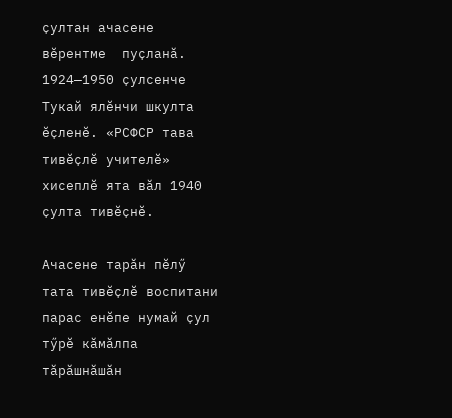ҫултан ачасене вӗрентме  пуҫланӑ. 1924—1950 ҫулсенче Тукай ялӗнчи шкулта ӗҫленӗ. «РСФСР тава тивӗҫлӗ учителӗ» хисеплӗ ята вӑл 1940 ҫулта тивӗҫнӗ.

Ачасене тарӑн пӗлӳ тата тивӗҫлӗ воспитани парас енӗпе нумай ҫул тӳрӗ кӑмӑлпа тӑрӑшнӑшӑн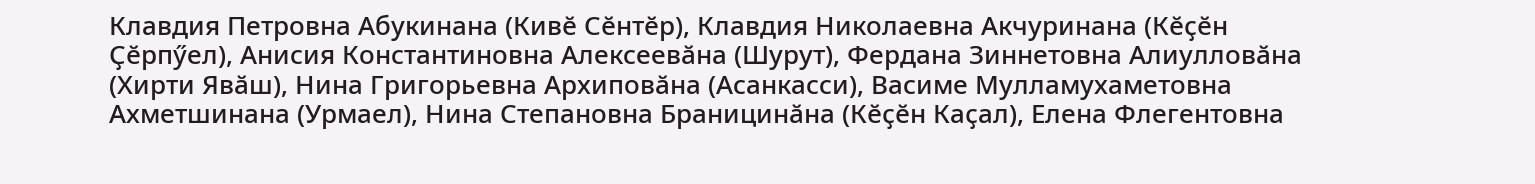Клавдия Петровна Абукинана (Кивӗ Сӗнтӗр), Клавдия Николаевна Акчуринана (Кӗҫӗн Ҫӗрпӳел), Анисия Константиновна Алексеевӑна (Шурут), Фердана Зиннетовна Алиулловӑна (Хирти Явӑш), Нина Григорьевна Архиповӑна (Асанкасси), Васиме Мулламухаметовна Ахметшинана (Урмаел), Нина Степановна Браницинӑна (Кӗҫӗн Каҫал), Елена Флегентовна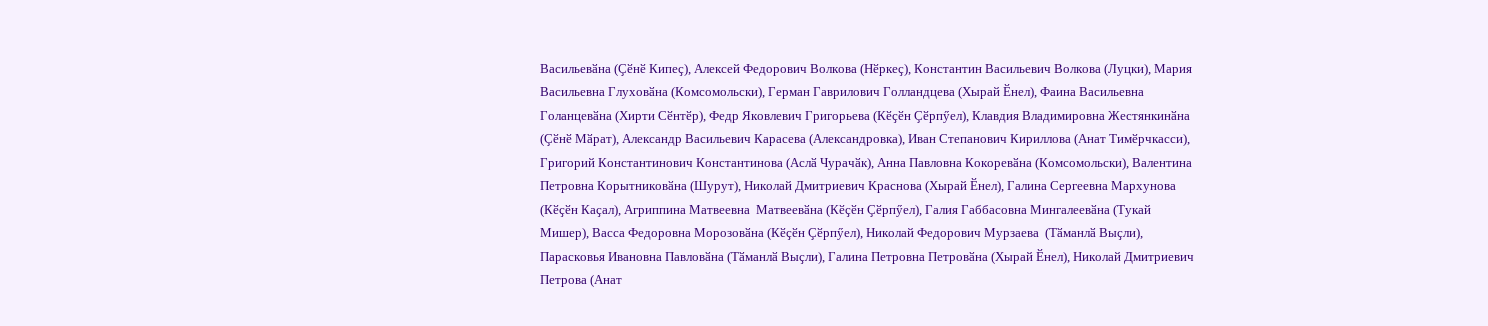Васильевӑна (Ҫӗнӗ Кипеҫ), Алексей Федорович Волкова (Нӗркеҫ), Константин Васильевич Волкова (Луцки), Мария Васильевна Глуховӑна (Комсомольски), Герман Гаврилович Голландцева (Хырай Ӗнел), Фаина Васильевна Голанцевӑна (Хирти Сӗнтӗр), Федр Яковлевич Григорьева (Кӗҫӗн Ҫӗрпӳел), Клавдия Владимировна Жестянкинӑна (Ҫӗнӗ Мӑрат), Александр Васильевич Карасева (Александровка), Иван Степанович Кириллова (Анат Тимӗрчкасси), Григорий Константинович Константинова (Аслӑ Чурачӑк), Анна Павловна Кокоревӑна (Комсомольски), Валентина Петровна Корытниковӑна (Шурут), Николай Дмитриевич Краснова (Хырай Ӗнел), Галина Сергеевна Мархунова (Кӗҫӗн Каҫал), Агриппина Матвеевна  Матвеевӑна (Кӗҫӗн Ҫӗрпӳел), Галия Габбасовна Мингалеевӑна (Тукай Мишер), Васса Федоровна Морозовӑна (Кӗҫӗн Ҫӗрпӳел), Николай Федорович Мурзаева  (Тӑманлӑ Выҫли), Парасковья Ивановна Павловӑна (Тӑманлӑ Выҫли), Галина Петровна Петровӑна (Хырай Ӗнел), Николай Дмитриевич Петрова (Анат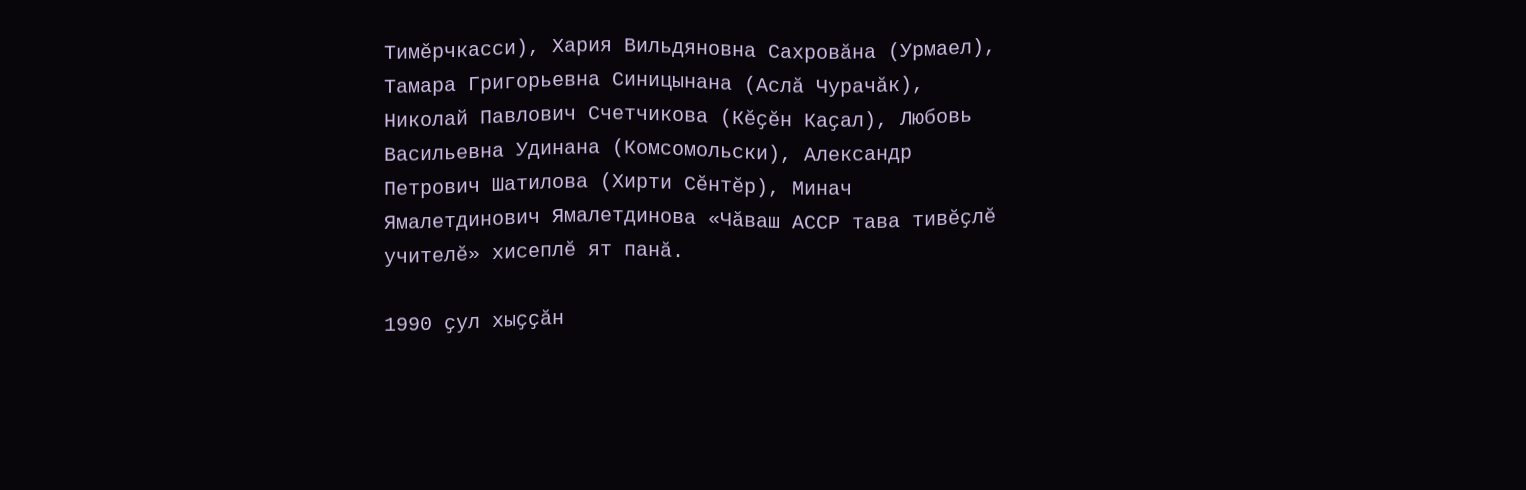Тимӗрчкасси), Хария Вильдяновна Сахровӑна (Урмаел), Тамара Григорьевна Синицынана (Аслӑ Чурачӑк), Николай Павлович Счетчикова (Кӗҫӗн Каҫал), Любовь Васильевна Удинана (Комсомольски), Александр Петрович Шатилова (Хирти Сӗнтӗр), Минач Ямалетдинович Ямалетдинова «Чӑваш АССР тава тивӗҫлӗ учителӗ» хисеплӗ ят панӑ.

1990 ҫул хыҫҫӑн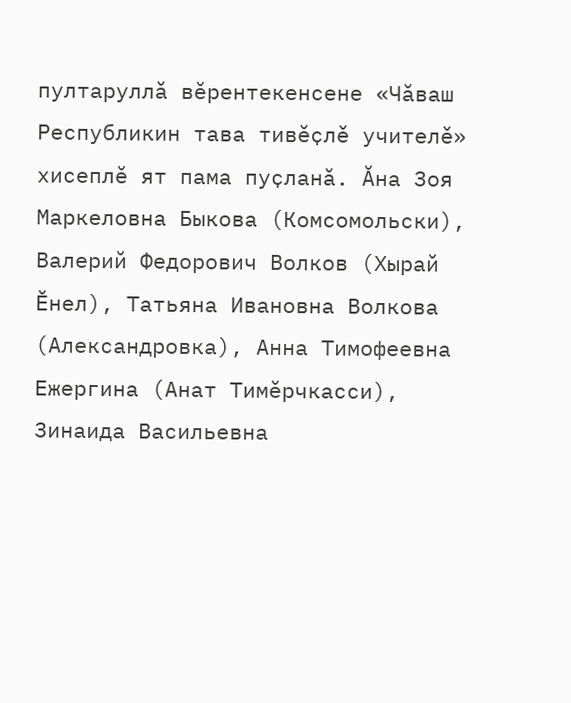пултаруллӑ вӗрентекенсене «Чӑваш Республикин тава тивӗҫлӗ учителӗ» хисеплӗ ят пама пуҫланӑ. Ӑна Зоя Маркеловна Быкова (Комсомольски), Валерий Федорович Волков (Хырай Ӗнел), Татьяна Ивановна Волкова (Александровка), Анна Тимофеевна Ежергина (Анат Тимӗрчкасси), Зинаида Васильевна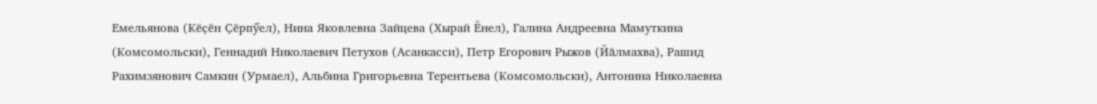Емельянова (Кӗҫӗн Ҫӗрпӳел), Нина Яковлевна Зайцева (Хырай Ӗнел), Галина Андреевна Мамуткина (Комсомольски), Геннадий Николаевич Петухов (Асанкасси), Петр Егорович Рыжов (Йӑлмахва), Рашид Рахимзянович Самкин (Урмаел), Альбина Григорьевна Терентьева (Комсомольски), Антонина Николаевна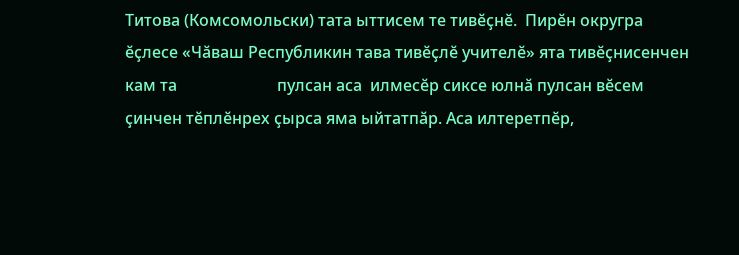Титова (Комсомольски) тата ыттисем те тивӗҫнӗ.  Пирӗн округра ӗҫлесе «Чӑваш Республикин тава тивӗҫлӗ учителӗ» ята тивӗҫнисенчен кам та                         пулсан аса  илмесӗр сиксе юлнӑ пулсан вӗсем ҫинчен тӗплӗнрех ҫырса яма ыйтатпӑр. Аса илтеретпӗр,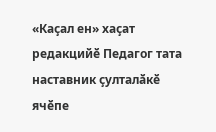«Каҫал ен» хаҫат редакцийӗ Педагог тата наставник ҫулталӑкӗ ячӗпе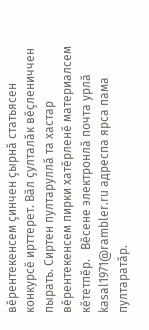вӗрентекенсем ҫинчен ҫырнӑ статьясен конкурсӗ ирттерет. Вӑл ҫулталӑк вӗҫлениччен пырать. Сиртен пултаруллӑ та хастар вӗрентекенсем пирки хатӗрленӗ материалсем кӗтетпӗр.   Вӗсене электронлӑ почта урлӑ   kasal1971@rambler.ru адреспа ярса пама пултаратӑр.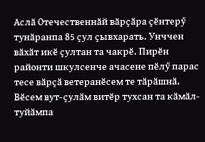Аслӑ Отечественнӑй вӑрҫӑра ҫӗнтерӳ тунӑранпа 85 ҫул ҫывхарать. Унччен вӑхӑт икӗ ҫултан та чакрӗ. Пирӗн районти шкулсенче ачасене пӗлӳ парас тесе вӑрҫӑ ветеранӗсем те тӑрӑшнӑ. Вӗсем вут-ҫулӑм витӗр тухсан та кӑмӑл-туйӑмпа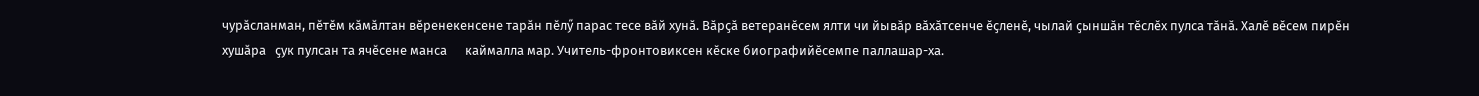чурӑсланман, пӗтӗм кӑмӑлтан вӗренекенсене тарӑн пӗлӳ парас тесе вӑй хунӑ. Вӑрҫӑ ветеранӗсем ялти чи йывӑр вӑхӑтсенче ӗҫленӗ, чылай ҫыншӑн тӗслӗх пулса тӑнӑ. Халӗ вӗсем пирӗн хушӑра   ҫук пулсан та ячӗсене манса      каймалла мар. Учитель-фронтовиксен кӗске биографийӗсемпе паллашар-ха.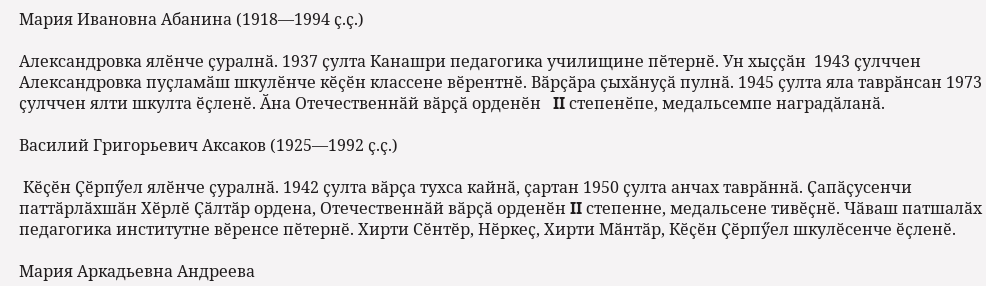Мария Ивановна Абанина (1918—1994 ҫ.ҫ.)

Александровка ялӗнче ҫуралнӑ. 1937 ҫулта Канашри педагогика училищине пӗтернӗ. Ун хыҫҫӑн  1943 ҫулччен Александровка пуҫламӑш шкулӗнче кӗҫӗн классене вӗрентнӗ. Вӑрҫӑра ҫыхӑнуҫӑ пулнӑ. 1945 ҫулта яла таврӑнсан 1973 ҫулччен ялти шкулта ӗҫленӗ. Ӑна Отечественнӑй вӑрҫӑ орденӗн   II степенӗпе, медальсемпе наградӑланӑ.

Василий Григорьевич Аксаков (1925—1992 ҫ.ҫ.)

 Кӗҫӗн Ҫӗрпӳел ялӗнче ҫуралнӑ. 1942 ҫулта вӑрҫа тухса кайнӑ, ҫартан 1950 ҫулта анчах таврӑннӑ. Ҫапӑҫусенчи паттӑрлӑхшӑн Хӗрлӗ Ҫӑлтӑр ордена, Отечественнӑй вӑрҫӑ орденӗн II степенне, медальсене тивӗҫнӗ. Чӑваш патшалӑх педагогика институтне вӗренсе пӗтернӗ. Хирти Сӗнтӗр, Нӗркеҫ, Хирти Мӑнтӑр, Кӗҫӗн Ҫӗрпӳел шкулӗсенче ӗҫленӗ.

Мария Аркадьевна Андреева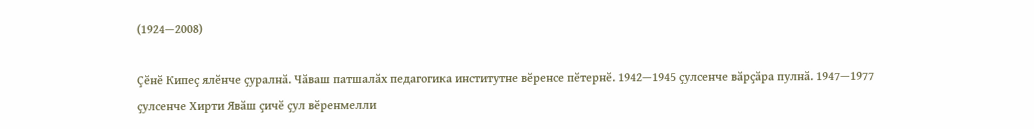(1924—2008)

Ҫӗнӗ Кипеҫ ялӗнче ҫуралнӑ. Чӑваш патшалӑх педагогика институтне вӗренсе пӗтернӗ. 1942—1945 ҫулсенче вӑрҫӑра пулнӑ. 1947—1977 ҫулсенче Хирти Явӑш ҫичӗ ҫул вӗренмелли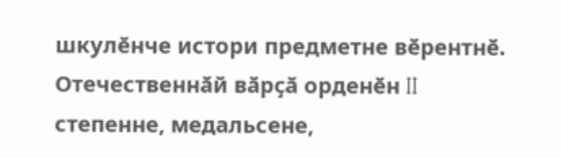шкулӗнче истори предметне вӗрентнӗ. Отечественнӑй вӑрҫӑ орденӗн II степенне, медальсене,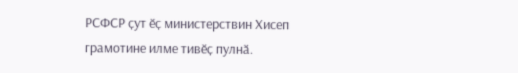РСФСР ҫут ӗҫ министерствин Хисеп грамотине илме тивӗҫ пулнӑ.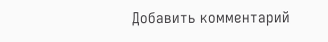Добавить комментарий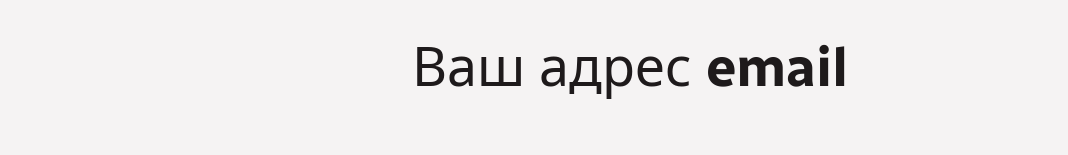Ваш адрес email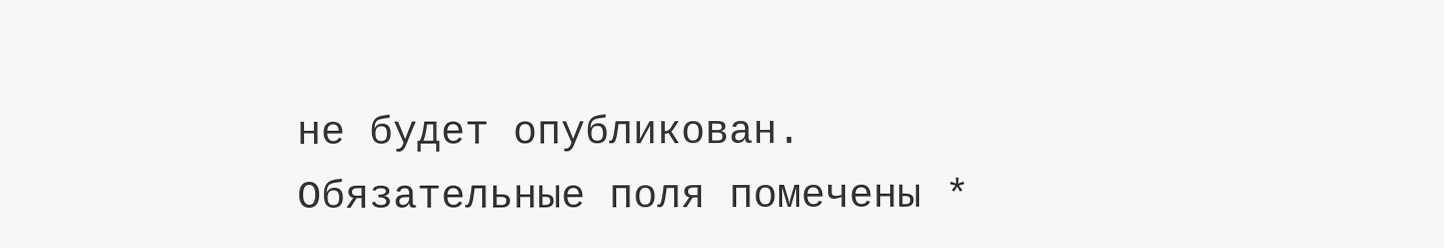не будет опубликован. Обязательные поля помечены *